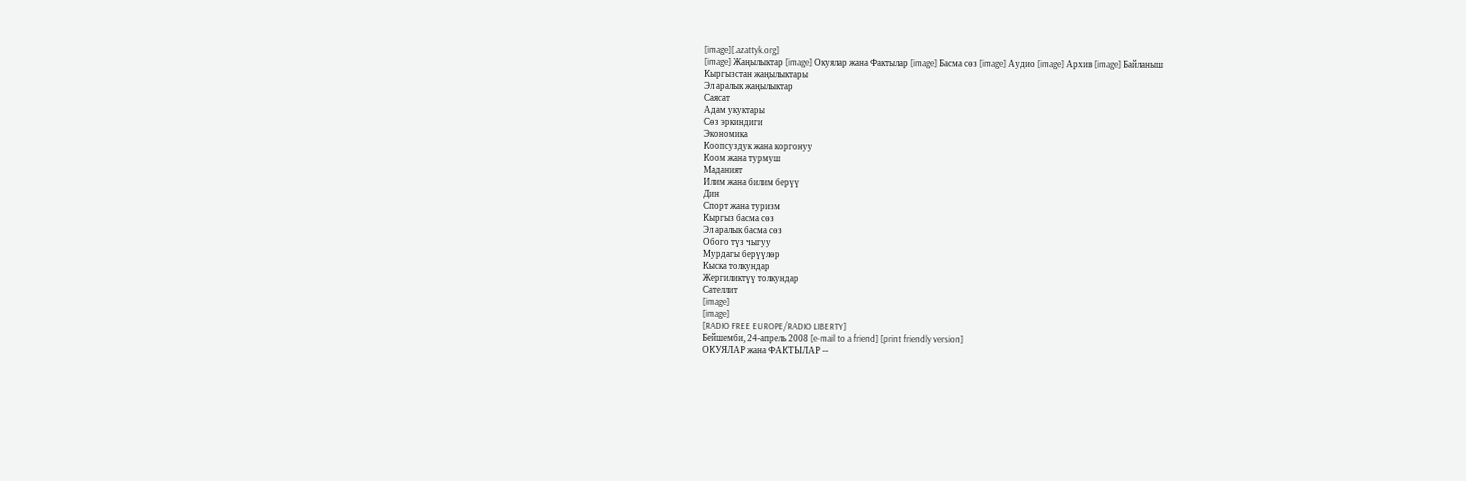[image][.azattyk.org]
[image] Жаңылыктар [image] Окуялар жана Фактылар [image] Басма сөз [image] Аудио [image] Архив [image] Байланыш
Кыргызстан жаңылыктары
Эл аралык жаңылыктар
Саясат
Адам укуктары
Сөз эркиндиги
Экономика
Коопсуздук жана коргонуу
Коом жана турмуш
Маданият
Илим жана билим берүү
Дин
Спорт жана туризм
Кыргыз басма сөз
Эл аралык басма сөз
Обого түз чыгуу
Мурдагы берүүлөр
Кыска толкундар
Жергиликтүү толкундар
Сателлит
[image]
[image]
[RADIO FREE EUROPE/RADIO LIBERTY]
Бейшемби, 24-апрель 2008 [e-mail to a friend] [print friendly version]
ОКУЯЛАР жана ФАКТЫЛАР --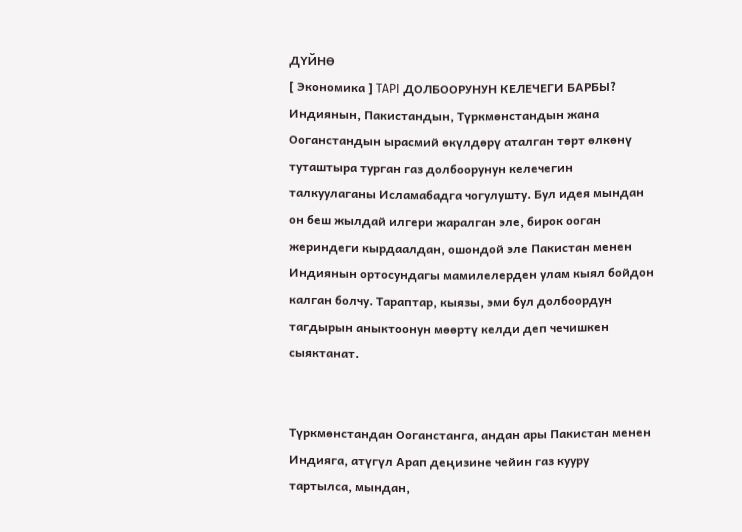ДҮЙНӨ
[ Экономика ] TAPI ДОЛБООРУНУН КЕЛЕЧЕГИ БАРБЫ?
Индиянын, Пакистандын, Түркмөнстандын жана Ооганстандын ырасмий өкүлдөрү аталган төрт өлкөнү туташтыра турган газ долбоорунун келечегин талкуулаганы Исламабадга чогулушту. Бул идея мындан он беш жылдай илгери жаралган эле, бирок ооган жериндеги кырдаалдан, ошондой эле Пакистан менен Индиянын ортосундагы мамилелерден улам кыял бойдон калган болчу. Тараптар, кыязы, эми бул долбоордун тагдырын аныктоонун мөөртү келди деп чечишкен сыяктанат.


Түркмөнстандан Ооганстанга, андан ары Пакистан менен Индияга, атүгүл Арап деңизине чейин газ кууру тартылса, мындан,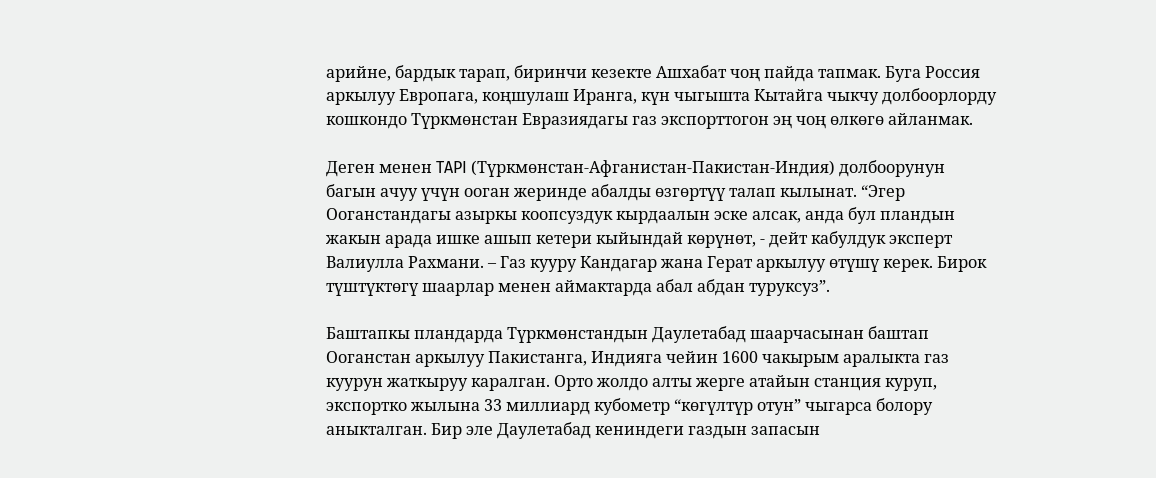арийне, бардык тарап, биринчи кезекте Ашхабат чоң пайда тапмак. Буга Россия аркылуу Европага, коңшулаш Иранга, күн чыгышта Кытайга чыкчу долбоорлорду кошкондо Түркмөнстан Евразиядагы газ экспорттогон эң чоң өлкөгө айланмак.

Деген менен TAPI (Түркмөнстан-Афганистан-Пакистан-Индия) долбоорунун багын ачуу үчүн ооган жеринде абалды өзгөртүү талап кылынат. “Эгер Ооганстандагы азыркы коопсуздук кырдаалын эске алсак, анда бул пландын жакын арада ишке ашып кетери кыйындай көрүнөт, - дейт кабулдук эксперт Валиулла Рахмани. – Газ кууру Кандагар жана Герат аркылуу өтүшү керек. Бирок түштүктөгү шаарлар менен аймактарда абал абдан туруксуз”.

Баштапкы пландарда Түркмөнстандын Даулетабад шаарчасынан баштап Ооганстан аркылуу Пакистанга, Индияга чейин 1600 чакырым аралыкта газ куурун жаткыруу каралган. Орто жолдо алты жерге атайын станция куруп, экспортко жылына 33 миллиард кубометр “көгүлтүр отун” чыгарса болору аныкталган. Бир эле Даулетабад кениндеги газдын запасын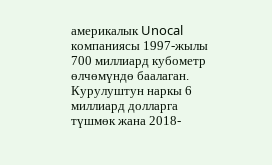америкалык Unocal компаниясы 1997-жылы 700 миллиард кубометр өлчөмүндө баалаган. Курулуштун наркы 6 миллиард долларга түшмөк жана 2018-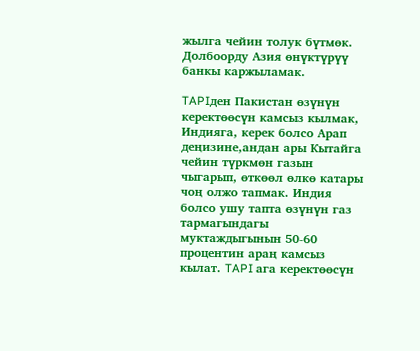жылга чейин толук бүтмөк. Долбоорду Азия өнүктүрүү банкы каржыламак.

TAPIден Пакистан өзүнүн керектөөсүн камсыз кылмак, Индияга, керек болсо Арап деңизине,андан ары Кытайга чейин түркмөн газын чыгарып, өткөөл өлкө катары чоң олжо тапмак. Индия болсо ушу тапта өзүнүн газ тармагындагы муктаждыгынын 50-60 процентин араң камсыз кылат. TAPI ага керектөөсүн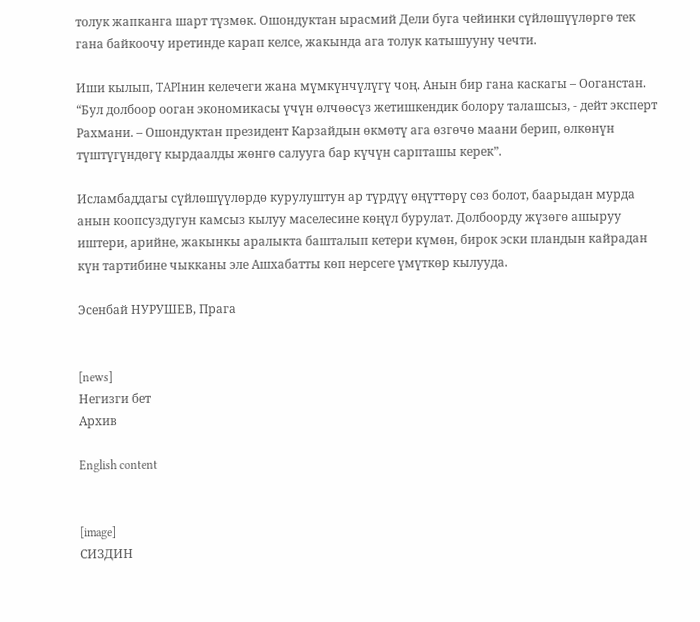толук жапканга шарт түзмөк. Ошондуктан ырасмий Дели буга чейинки сүйлөшүүлөргө тек гана байкоочу иретинде карап келсе, жакында ага толук катышууну чечти.

Иши кылып, TAPIнин келечеги жана мүмкүнчүлүгү чоң. Анын бир гана каскагы – Ооганстан. “Бул долбоор ооган экономикасы үчүн өлчөөсүз жетишкендик болору талашсыз, - дейт эксперт Рахмани. – Ошондуктан президент Карзайдын өкмөтү ага өзгөчө маани берип, өлкөнүн түштүгүндөгү кырдаалды жөнгө салууга бар күчүн сарпташы керек”.

Исламбаддагы сүйлөшүүлөрдө курулуштун ар түрдүү өңүттөрү сөз болот, баарыдан мурда анын коопсуздугун камсыз кылуу маселесине көңүл бурулат. Долбоорду жүзөгө ашыруу иштери, арийне, жакынкы аралыкта башталып кетери күмөн, бирок эски пландын кайрадан күн тартибине чыкканы эле Ашхабатты көп нерсеге үмүткөр кылууда.

Эсенбай НУРУШЕВ, Прага


[news]
Негизги бет
Aрхив

English content


[image]
СИЗДИН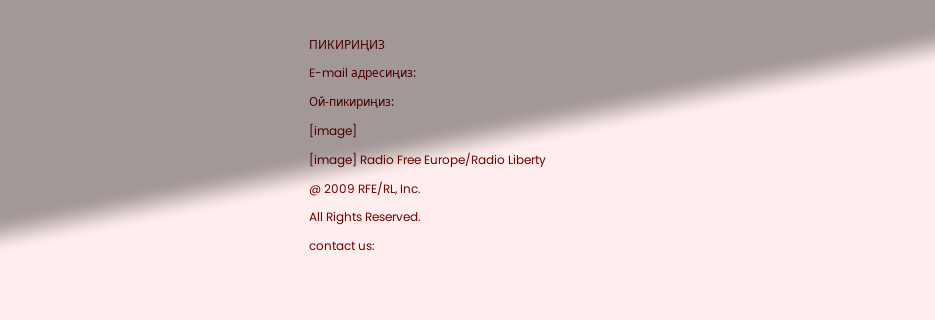ПИКИРИҢИЗ
E-mail адресиңиз:
Ой-пикириңиз:
[image]
[image] Radio Free Europe/Radio Liberty
@ 2009 RFE/RL, Inc.
All Rights Reserved.
contact us: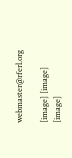webmaster@rferl.org

[image] [image]
[image]